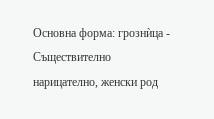Основна форма: грознѝца - Съществително нарицателно, женски род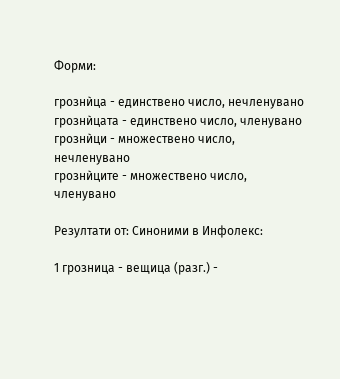Форми:

грознѝца - единствено число, нечленувано
грознѝцата - единствено число, членувано
грознѝци - множествено число, нечленувано
грознѝците - множествено число, членувано

Резултати от: Синоними в Инфолекс:

1 грозница - вещица (разг.) -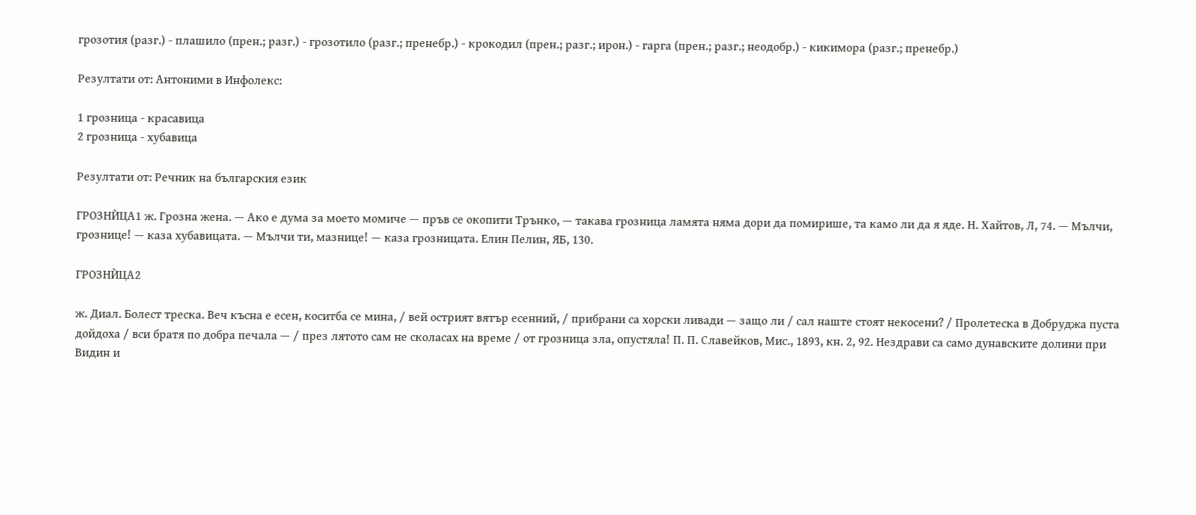грозотия (разг.) - плашило (прен.; разг.) - грозотило (разг.; пренебр.) - крокодил (прен.; разг.; ирон.) - гарга (прен.; разг.; неодобр.) - кикимора (разг.; пренебр.)

Резултати от: Антоними в Инфолекс:

1 грозница - красавица
2 грозница - хубавица

Резултати от: Речник на българския език

ГРОЗНЍЦА1 ж. Грозна жена. — Ако е дума за моето момиче — пръв се окопити Трънко, — такава грозница ламята няма дори да помирише, та камо ли да я яде. Н. Хайтов, Л, 74. — Мълчи, грознице! — каза хубавицата. — Мълчи ти, мазнице! — каза грозницата. Елин Пелин, ЯБ, 130.

ГРОЗНЍЦА2

ж. Диал. Болест треска. Веч късна е есен, коситба се мина, / вей острият вятър есенний, / прибрани са хорски ливади — защо ли / сал наште стоят некосени? / Пролетеска в Добруджа пуста дойдоха / вси братя по добра печала — / през лятото сам не сколасах на време / от грозница зла, опустяла! П. П. Славейков, Мис., 1893, кн. 2, 92. Нездрави са само дунавските долини при Видин и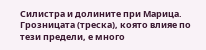Силистра и долините при Марица. Грозницата (треска), която влияе по тези предели, е много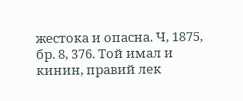жестока и опасна. Ч, 1875, бр. 8, 376. Той имал и кинин, правий лек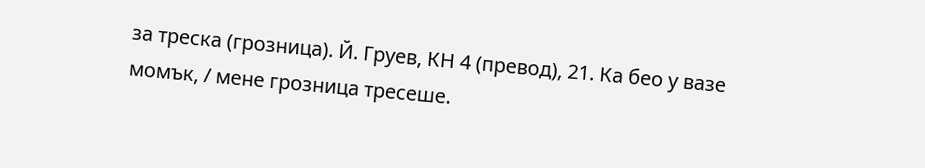за треска (грозница). Й. Груев, КН 4 (превод), 21. Ка бео у вазе момък, / мене грозница тресеше.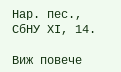Нар. пес., СбНУ ХI, 14.

Виж повече